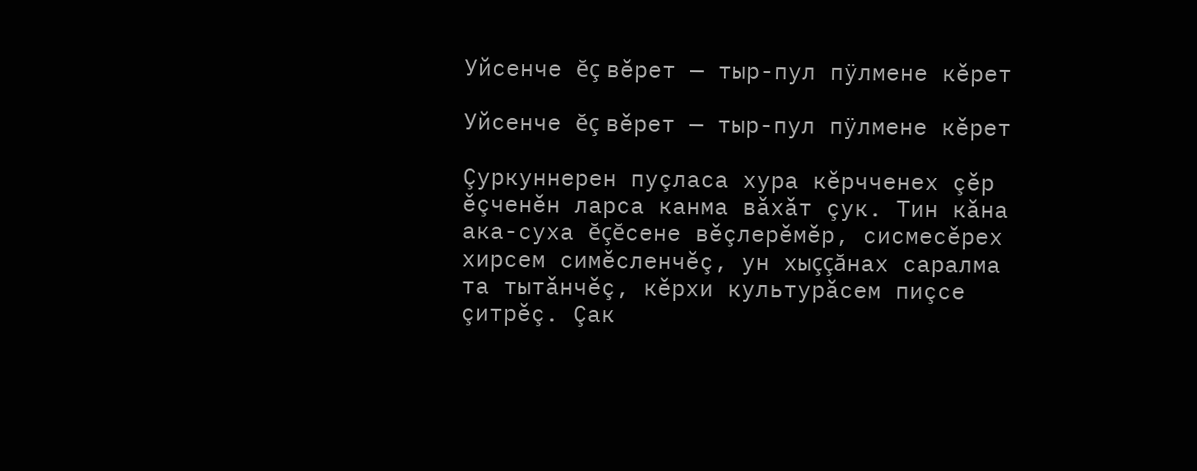Уйсенче ĕç вĕрет — тыр-пул пÿлмене кĕрет

Уйсенче ĕç вĕрет — тыр-пул пÿлмене кĕрет

Çуркуннерен пуçласа хура кĕрчченех çĕр ĕçченĕн ларса канма вăхăт çук. Тин кăна ака-суха ĕçĕсене вĕçлерĕмĕр, сисмесĕрех хирсем симĕсленчĕç, ун хыççăнах саралма та тытăнчĕç, кĕрхи культурăсем пиçсе çитрĕç. Çак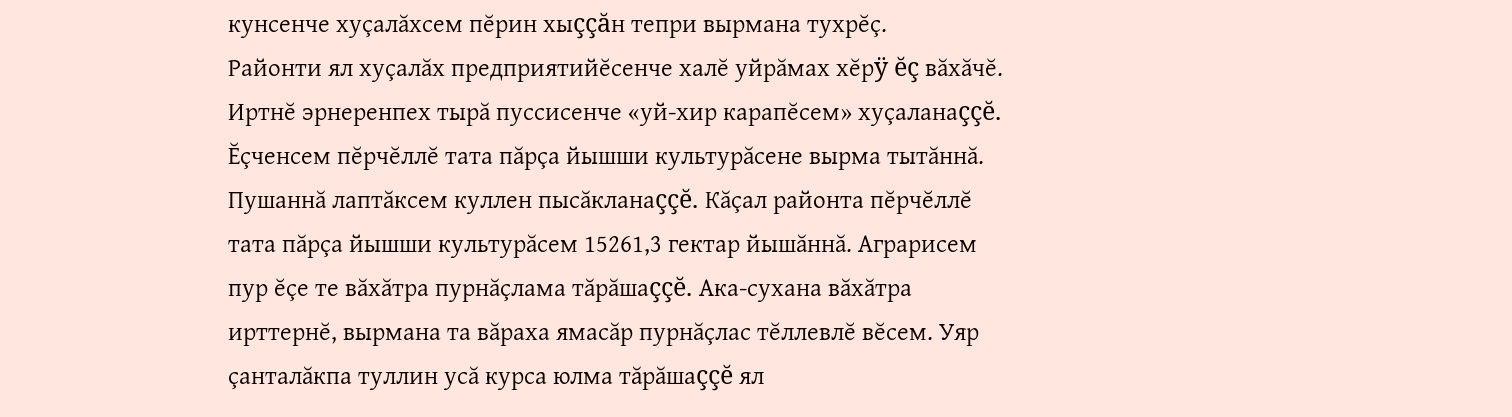кунсенче хуçалăхсем пĕрин хыççăн тепри вырмана тухрĕç.
Районти ял хуçалăх предприятийĕсенче халĕ уйрăмах хĕрÿ ĕç вăхăчĕ. Иртнĕ эрнеренпех тырă пуссисенче «уй-хир карапĕсем» хуçаланаççĕ. Ĕçченсем пĕрчĕллĕ тата пăрçа йышши культурăсене вырма тытăннă. Пушаннă лаптăксем куллен пысăкланаççĕ. Кăçал районта пĕрчĕллĕ тата пăрçа йышши культурăсем 15261,3 гектар йышăннă. Аграрисем пур ĕçе те вăхăтра пурнăçлама тăрăшаççĕ. Ака-сухана вăхăтра ирттернĕ, вырмана та вăраха ямасăр пурнăçлас тĕллевлĕ вĕсем. Уяр çанталăкпа туллин усă курса юлма тăрăшаççĕ ял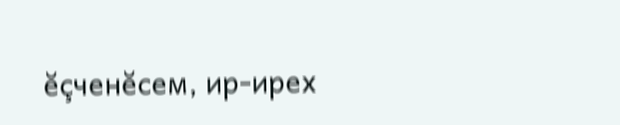ĕçченĕсем, ир-ирех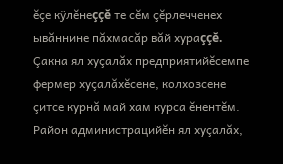ĕçе кÿлĕнеççĕ те сĕм çĕрлечченех ывăннине пăхмасăр вăй хураççĕ.
Çакна ял хуçалăх предприятийĕсемпе фермер хуçалăхĕсене, колхозсене çитсе курнă май хам курса ĕнентĕм. Район администрацийĕн ял хуçалăх,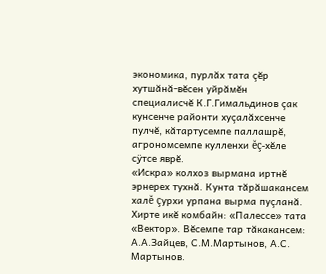экономика, пурлăх тата çĕр хутшăнă-вĕсен уйрăмĕн специалисчĕ К.Г.Гимальдинов çак кунсенче районти хуçалăхсенче пулчĕ, кăтартусемпе паллашрĕ, агрономсемпе кулленхи ĕç-хĕле сÿтсе яврĕ.
«Искра» колхоз вырмана иртнĕ эрнерех тухнă. Кунта тăрăшакансем халĕ çурхи урпана вырма пуçланă. Хирте икĕ комбайн: «Палессе» тата «Вектор». Вĕсемпе тар тăкакансем: А.А.Зайцев, С.М.Мартынов, А.С. Мартынов.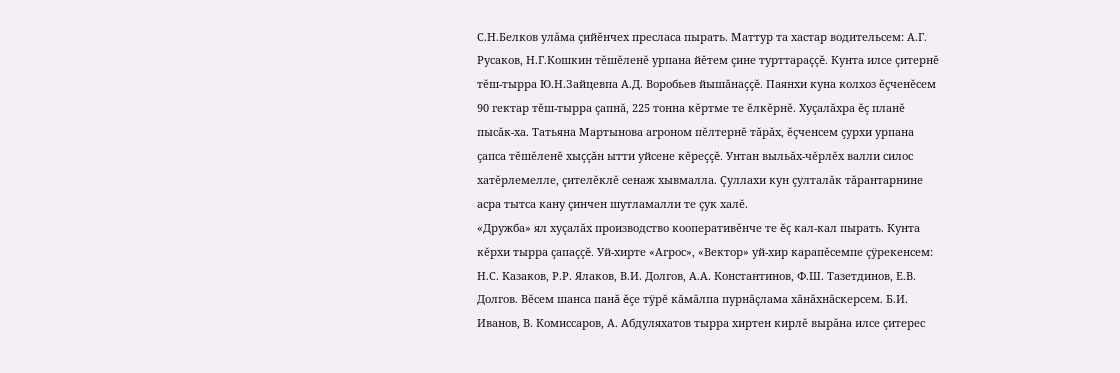С.Н.Белков улăма çийĕнчех пресласа пырать. Маттур та хастар водительсем: А.Г. Русаков, Н.Г.Кошкин тĕшĕленĕ урпана йĕтем çине турттараççĕ. Кунта илсе çитернĕ тĕш-тырра Ю.Н.Зайцевпа А.Д. Воробьев йышăнаççĕ. Паянхи куна колхоз ĕçченĕсем 90 гектар тĕш-тырра çапнă, 225 тонна кĕртме те ĕлкĕрнĕ. Хуçалăхра ĕç планĕ пысăк-ха. Татьяна Мартынова агроном пĕлтернĕ тăрăх, ĕçченсем çурхи урпана çапса тĕшĕленĕ хыççăн ытти уйсене кĕреççĕ. Унтан выльăх-чĕрлĕх валли силос хатĕрлемелле, çителĕклĕ сенаж хывмалла. Çуллахи кун çулталăк тăрантарнине асра тытса кану çинчен шутламалли те çук халĕ.
«Дружба» ял хуçалăх производство кооперативĕнче те ĕç кал-кал пырать. Кунта кĕрхи тырра çапаççĕ. Уй-хирте «Агрос», «Вектор» уй-хир карапĕсемпе çÿрекенсем: Н.С. Казаков, Р.Р. Ялаков, В.И. Долгов, А.А. Константинов, Ф.Ш. Тазетдинов, Е.В. Долгов. Вĕсем шанса панă ĕçе тÿрĕ кăмăлпа пурнăçлама хăнăхнăскерсем. Б.И. Иванов, В. Комиссаров, А. Абдуляхатов тырра хиртен кирлĕ вырăна илсе çитерес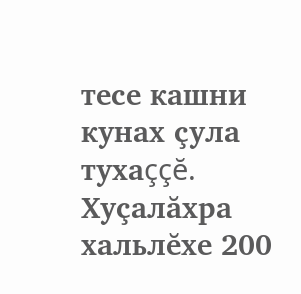тесе кашни кунах çула тухаççĕ. Хуçалăхра хальлĕхе 200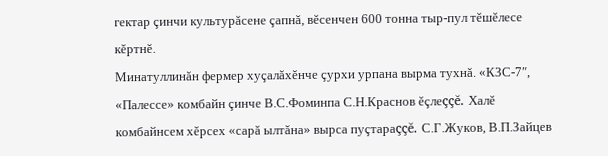гектар çинчи культурăсене çапнă, вĕсенчен 600 тонна тыр-пул тĕшĕлесе кĕртнĕ.
Минатуллинăн фермер хуçалăхĕнче çурхи урпана вырма тухнă. «КЗС-7″, «Палессе» комбайн çинче В.С.Фоминпа С.Н.Краснов ĕçлеççĕ. Халĕ комбайнсем хĕрсех «сарă ылтăна» вырса пуçтараççĕ. С.Г.Жуков, В.П.Зайцев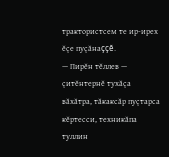трактористсем те ир-ирех ĕçе пуçăнаççĕ.
— Пирĕн тĕллев — çитĕнтернĕ тухăçа вăхăтра, тăкаксăр пуçтарса кĕртесси, техникăпа туллин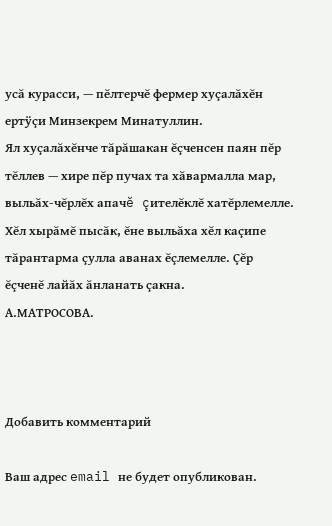усă курасси, — пĕлтерчĕ фермер хуçалăхĕн ертÿçи Минзекрем Минатуллин.
Ял хуçалăхĕнче тăрăшакан ĕçченсен паян пĕр тĕллев — хире пĕр пучах та хăвармалла мар, выльăх-чĕрлĕх апачĕ çителĕклĕ хатĕрлемелле. Хĕл хырăмĕ пысăк, ĕне выльăха хĕл каçипе тăрантарма çулла аванах ĕçлемелле. Çĕр ĕçченĕ лайăх ăнланать çакна.
А.МАТРОСОВА.



Добавить комментарий

Ваш адрес email не будет опубликован.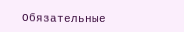Обязательные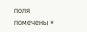поля помечены *